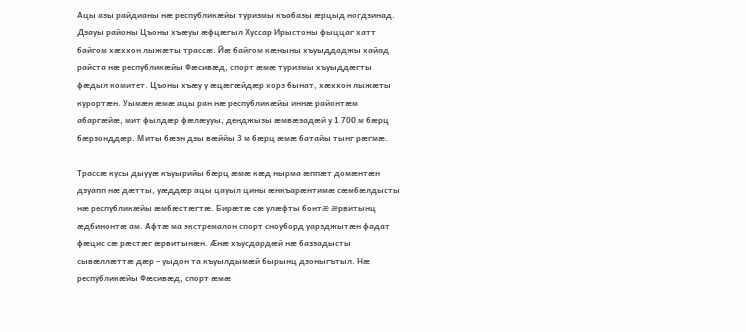Ацы азы райдианы нæ республикæйы туризмы къабазы æрцыд ногдзинад. Дзауы районы Цъоны хъæуы æфцæгыл Хуссар Ирыстоны фыццаг хатт байгом хæххон лыжæты трассæ. Йæ байгом кæныны хъуыддаджы хайад райста нæ республикæйы Фæсивæд, спорт æмæ туризмы хъуыддæгты фæдыл комитет. Цъоны хъæу у æцæгæйдæр хорз бынат, хæххон лыжæты курортæн. Уымæн æмæ ацы ран нæ республикæйы иннæ районтæм абаргæйæ, мит фылдæр фæлæууы, денджызы æмвæзадæй у 1 700 м бæрц бæрзонддæр. Миты бæзн дзы вæййы 3 м бæрц æмæ батайы тынг рæгмæ.

Трассæ кусы дыууæ къуырийы бæрц æмæ кæд нырма æппæт домæнтæн дзуапп нæ дæтты, уæддæр ацы цауыл цины æнкъарæнтимæ сæмбæлдысты нæ республикæйы æмбæстæгтæ. Бирæтæ сæ улæфты бонтæ æрвитынц æдбинонтæ ам. Афтæ ма экстремалон спорт сноуборд уарзджытæн фадат фæцис сæ рæстæг æрвитынæн. Æнæ хъусдардæй нæ баззадысты сывæллæттæ дæр – уыдон та къуылдымæй бырынц дзоныгътыл. Нæ республикæйы Фæсивæд, спорт æмæ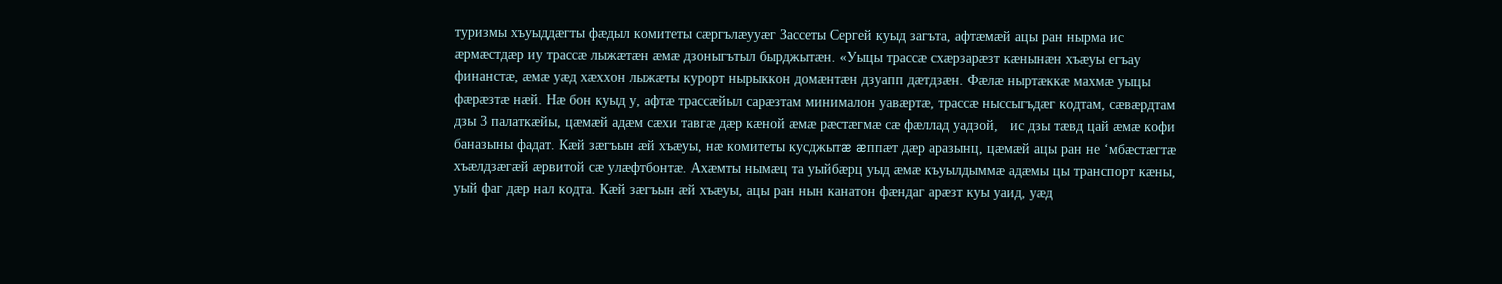туризмы хъуыддæгты фæдыл комитеты сæргълæууæг Зассеты Сергей куыд загъта, афтæмæй ацы ран нырма ис æрмæстдæр иу трассæ лыжæтæн æмæ дзоныгътыл бырджытæн. «Уыцы трассæ схæрзарæзт кæнынæн хъæуы егъау финанстæ, æмæ уæд хæххон лыжæты курорт нырыккон домæнтæн дзуапп дæтдзæн. Фæлæ ныртæккæ махмæ уыцы фæрæзтæ нæй. Нæ бон куыд у, афтæ трассæйыл сарæзтам минималон уавæртæ, трассæ ныссыгъдæг кодтам, сæвæрдтам дзы 3 палаткæйы, цæмæй адæм сæхи тавгæ дæр кæной æмæ рæстæгмæ сæ фæллад уадзой,   ис дзы тæвд цай æмæ кофи баназыны фадат. Кæй зæгъын æй хъæуы, нæ комитеты кусджытæ æппæт дæр аразынц, цæмæй ацы ран не ‘мбæстæгтæ  хъæлдзæгæй æрвитой сæ улæфтбонтæ. Ахæмты нымæц та уыйбæрц уыд æмæ къуылдыммæ адæмы цы транспорт кæны, уый фаг дæр нал кодта. Кæй зæгъын æй хъæуы, ацы ран нын канатон фæндаг арæзт куы уаид, уæд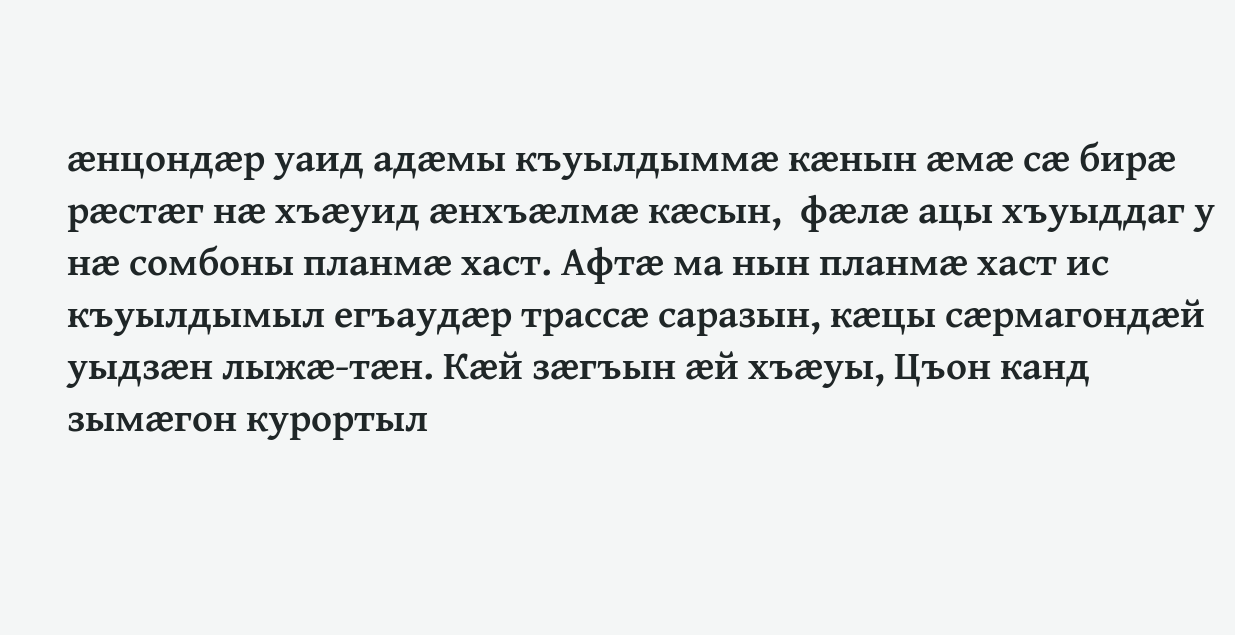æнцондæр уаид адæмы къуылдыммæ кæнын æмæ сæ бирæ рæстæг нæ хъæуид æнхъæлмæ кæсын,  фæлæ ацы хъуыддаг у нæ сомбоны планмæ хаст. Афтæ ма нын планмæ хаст ис къуылдымыл егъаудæр трассæ саразын, кæцы сæрмагондæй уыдзæн лыжæ-тæн. Кæй зæгъын æй хъæуы, Цъон канд зымæгон курортыл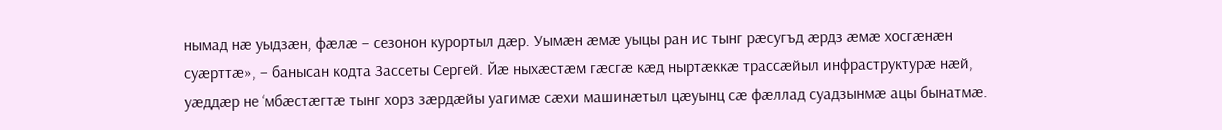нымад нæ уыдзæн, фæлæ – сезонон курортыл дæр. Уымæн æмæ уыцы ран ис тынг рæсугъд æрдз æмæ хосгæнæн суæрттæ», – банысан кодта Зассеты Сергей. Йæ ныхæстæм гæсгæ кæд ныртæккæ трассæйыл инфраструктурæ нæй, уæддæр не ‘мбæстæгтæ тынг хорз зæрдæйы уагимæ сæхи машинæтыл цæуынц сæ фæллад суадзынмæ ацы бынатмæ.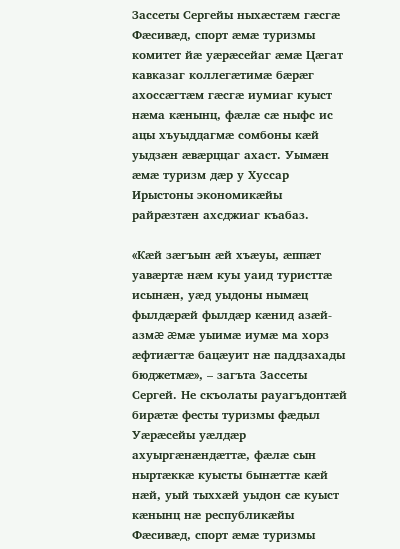Зассеты Сергейы ныхæстæм гæсгæ Фæсивæд, спорт æмæ туризмы комитет йæ уæрæсейаг æмæ Цæгат кавказаг коллегæтимæ бæрæг ахоссæгтæм гæсгæ иумиаг куыст нæма кæнынц, фæлæ сæ ныфс ис ацы хъуыддагмæ сомбоны кæй уыдзæн æвæрццаг ахаст. Уымæн æмæ туризм дæр у Хуссар Ирыстоны экономикæйы райрæзтæн ахсджиаг къабаз.

«Кæй зæгъын æй хъæуы, æппæт уавæртæ нæм куы уаид туристтæ исынæн, уæд уыдоны нымæц фылдæрæй фылдæр кæнид азæй-азмæ æмæ уыимæ иумæ ма хорз æфтиæгтæ бацæуит нæ паддзахады бюджетмæ», – загъта Зассеты Сергей. Не скъолаты рауагъдонтæй бирæтæ фесты туризмы фæдыл Уæрæсейы уæлдæр ахуыргæнæндæттæ, фæлæ сын ныртæккæ куысты бынæттæ кæй нæй, уый тыххæй уыдон сæ куыст кæнынц нæ республикæйы Фæсивæд, спорт æмæ туризмы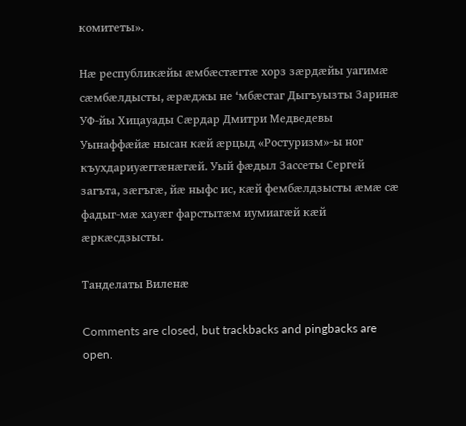комитеты».

Нæ республикæйы æмбæстæгтæ хорз зæрдæйы уагимæ сæмбæлдысты, æрæджы не ‘мбæстаг Дыгъуызты Заринæ УФ-йы Хицауады Сæрдар Дмитри Медведевы Уынаффæйæ нысан кæй æрцыд «Ростуризм»-ы ног къухдариуæггæнæгæй. Уый фæдыл Зассеты Сергей загъта, зæгъгæ, йæ ныфс ис, кæй фембæлдзысты æмæ сæ фадыг-мæ хауæг фарстытæм иумиагæй кæй æркæсдзысты.

Танделаты Виленæ

Comments are closed, but trackbacks and pingbacks are open.